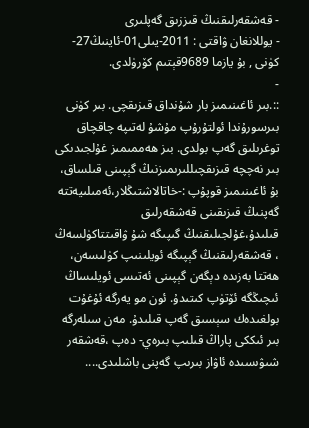- قەشقەرلىقنىڭ قىززىق گەپلىرى
- يوللانغان ۋاقتى : 2011-يىلى01-ئاينىڭ27-كۈنى , بۇ يازما 9689قېتىم كۆرۈلدى.
-
::.بىر ئاغىنىمىز بار شۇنداق قىزىقچى. بىر كۈنى بىرسورۇندا ئولتۇرۇپ مۇشۇ لەتىپە چاقچاق توغرىلىق گەپ بولدى. بىز ھەممىمىز غۇلجىدىكى بىر نەچچە قىزىقچىللىرىمىزنىڭ گېپىنى قىلساق، بۇ ئاغىنىمىز قوپۇپ :-خاتالاشتىڭلار،ئەمىلىيەتتە گەپنىڭ قىزىقىنى قەشقەرلىق قىلىدۇ،غۇلجىلىقنىڭ گىپىگە شۇ ۋاقىتتاكۈلسەڭ ، قەشقەرلىقنىڭ گېپىگە ئويلىنىپ كۈلىسەن، ھەتتا بەزىدە دېگەن گېپىنى ئەتىسى ئويلىساڭ ئىچىڭگە ئۆتۈپ كىتىدۇ. ئون مو يەرگە ئۇغۇت بولغىدەك سېسىق گەپ قىلىدۇ. مەن سىلەرگە بىر ئىككى پاراڭ قىلىپ بىرەي- دەپ ،قەشقەر شىۋىسىدە ئاۋاز بىرىپ گەپنى باشلىدى....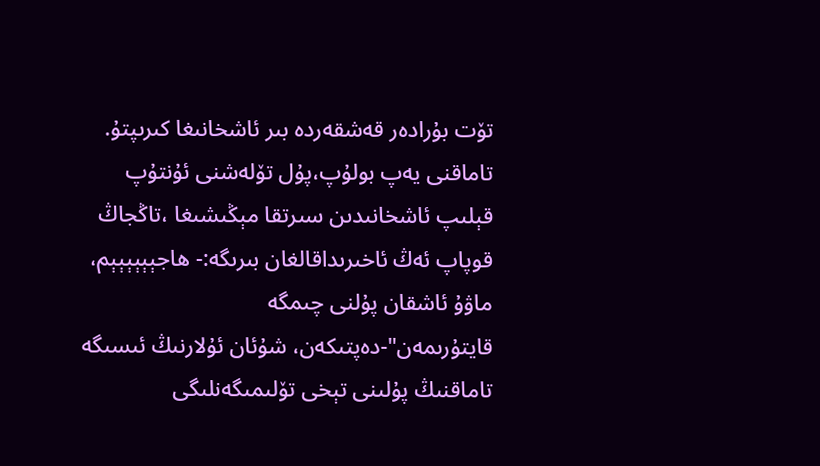تۆت بۇرادەر قەشقەردە بىر ئاشخانىغا كىرىپتۇ. تاماقنى يەپ بولۇپ،پۇل تۆلەشنى ئۇنتۇپ قېلىپ ئاشخانىدىن سىرتقا مېڭىشىغا ،تاڭجاڭ قوپاپ ئەڭ ئاخىرىداقالغان بىرىگە:- ھاجېېېېېېم، ماۋۇ ئاشقان پۇلنى چىمگە قايتۇرىمەن"-دەپتىكەن، شۇئان ئۇلارنىڭ ئىسىگە تاماقنىڭ پۇلىنى تېخى تۆلىمىگەنلىگى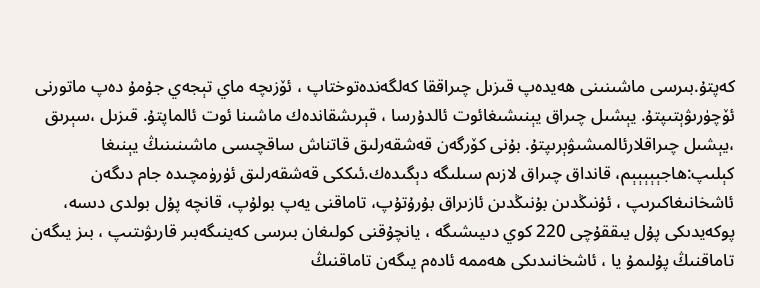كەپتۇ.بىرسى ماشىنىنى ھەيدەپ قىزىل چىراققا كەلگەندەتوختاپ ، ئۆزىچە ماي تېجەي جۇمۇ دەپ ماتورنى ئۆچۈرىۋېتىپتۇ. يېشىل چىراق يېنىشىغائوت ئالدۇرسا ، قېرىشقاندەك ماشىنا ئوت ئالماپتۇ. قىزىل ،سېرىق ،يېشىل چىراقلارئالمىشىۋېرىپتۇ. بۇنى كۆرگەن قەشقەرلىق قاتناش ساقچىسى ماشىنىنىڭ يېنىغا كېلىپ:ھاجېېېېېم، قانداق چىراق لازىم سىلىگە دېگىدەك.ئىككى قەشقەرلىق ئۈرۈمچىدە جام دىگەن ئاشخانىغاكىرىپ ، ئۇنىڭدىن بۇنىڭدىن ئازىراق بۇرۇتۇپ، تاماقنى يەپ بولۇپ، قانچە پۇل بولدى دىسە، پوكەيدىكى پۇل يىققۇچى 220 كوي دىيىشىگە ، يانچۇقنى كولىغان بىرسى كەينىگەبىر قارىۋىتىپ ، بىز يىگەن تاماقنىڭ پۇلىمۇ يا ، ئاشخانىدىكى ھەممە ئادەم يىگەن تاماقنىڭ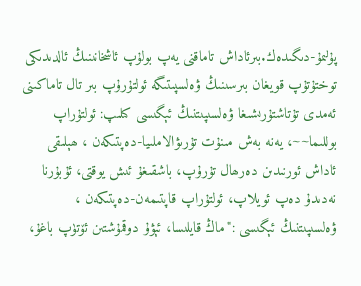پۇلىمۇ-دىگىدەك.بىرئاداش تاماقنى يەپ بولۇپ ئاشخانىنىڭ ئالدىدىكى توختۇتۇپ قويغان بىرسىنىڭ ۋەلسپىتىگە ئولتۇرۇپ بىر تال تاماكىنى ئەمدى تۇتاشتۇرىشىغا ۋەلسىپىتنىڭ ئېگىسى كىلىپ: ئولتۇراپ بوللىما~~، يەنە بەش مىنۇت تۇرىۋالاملىيا-دەپتىكەن ، ھېلىقى ئاداش ئورنىدىن دەرھال تۇرۇپ، باشقىغۇ ئىش يوقتى، ئۇبۇرنا نەدىدۇ دەپ ئويلاپ، ئولتۇراپ قاپتىمەن-دەپتىكەن ، ۋەلسىپىتنىڭ ئېگىسى :"ماڭ قايلىسا، ئېۋۇ دوقمۇشتىن ئۆتۈپ باغۇ،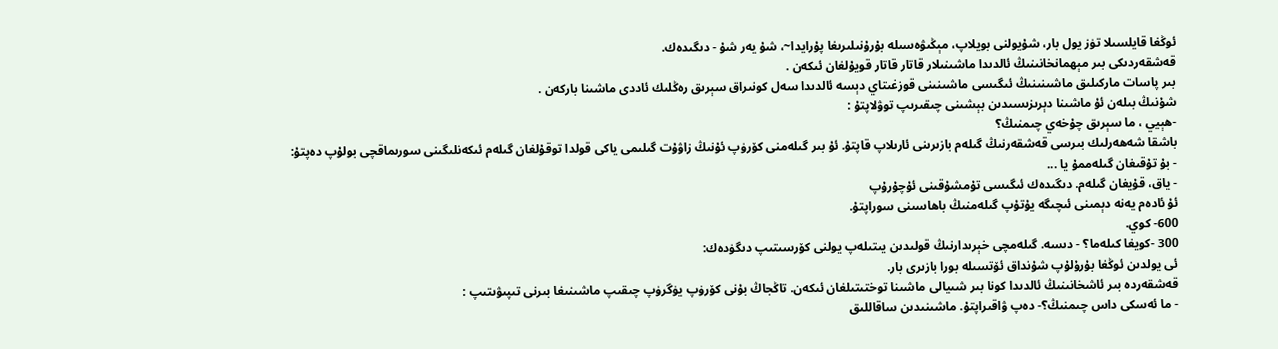ئوڭغا قايلسىلا تۈز يول بار، شۇيولنى بويلاپ، مېڭىۋەسىلە بۇرۇنىلىرىغا پۇرايدا~، شۇ يەر شۇ - دىگىدەك.
قەشقەردىكى بىر مېھمانخانىنىڭ ئالدىدا ماشىنىلار قاتار قاتار قويۇلغان ئىكەن .
بىر پاسات ماركىلىق ماشىنىنىڭ ئىگىسى ماشىنىنى قوزغىتاي دېسە ئالدىدا سەل كونىراق سېرىق رەڭلىك ئاددى ماشىنا باركەن .
شۇنىڭ بىلەن ئۇ ماشىنا دېرىزىسىدىن بېشىنى چىقىرىپ توۋلاپتۇ :
-ھېيي ، ما سېرىق چۇخەي چىمنىڭ؟
باشقا شەھەرلىك بىرسى قەشقەرنىڭ گىلەم بازىرىنى ئارىلاپ قاپتۇ. ئۇ بىر گىلەمنى كۆرۈپ ئۇنىڭ زاۋۇت گىلىمى ياكى قولدا توقۇلغان گىلەم ئىكەنلىگىنى سورىماقچى بولۇپ دەپتۇ:
- بۇ تۇقىغان گىلەممۇ يا ...
- ياق، قۇيغان گىلەم. دىگىدەك ئىگىسى تۇمشۇقىنى ئۇچۇرۇپ
ئۇ ئادەم يەنە دېمىنى ئىچىگە يۇتۇپ گىلەمنىڭ باھاسىنى سوراپتۇ.
600- كوي.
300 -كويغا كىلەما؟ - دىسە. گىلەمچى خېرىدارنىڭ قولىدىن يىتىلەپ يولنى كۆرسىتىپ دىگۈدەك:
ئى يولدىن ئوڭغا بۇرۇلۇپ شۇنداق ئۆتسىلە بورا بازىرى بار.
قەشقەردە بىر ئاشخانىنىڭ ئالدىدا كونا بىر شىيالى ماشىنا توختىتىلغان ئىكەن. تاڭجاڭ بۇنى كۆرۈپ يۈگرۈپ چىقىپ ماشىنىغا بىرنى تىپىۋىتىپ :
- ما ئەسكى داس چىمنىڭ؟- دەپ ۋاقىراپتۇ. ماشىنىدىن ساقاللىق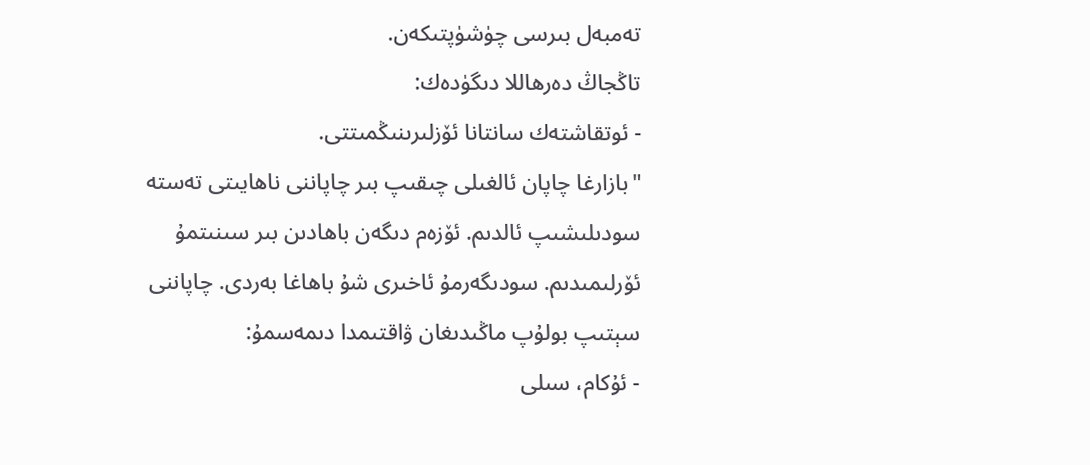تەمبەل بىرسى چۈشۈپتىكەن.
تاڭجاڭ دەرھاللا دىگۈدەك:
- ئوتقاشتەك سانتانا ئۆزلىرىنىڭمىتتى.
"بازارغا چاپان ئالغىلى چىقىپ بىر چاپاننى ناھايىتى تەستە سودىلىشىپ ئالدىم. ئۆزەم دىگەن باھادىن بىر سىنىتمۇ ئۆرلىمىدىم. سودىگەرمۇ ئاخىرى شۇ باھاغا بەردى. چاپاننى سېتىپ بولۇپ ماڭىدىغان ۋاقتىمدا دىمەسمۇ:
- ئۇكام، سىلى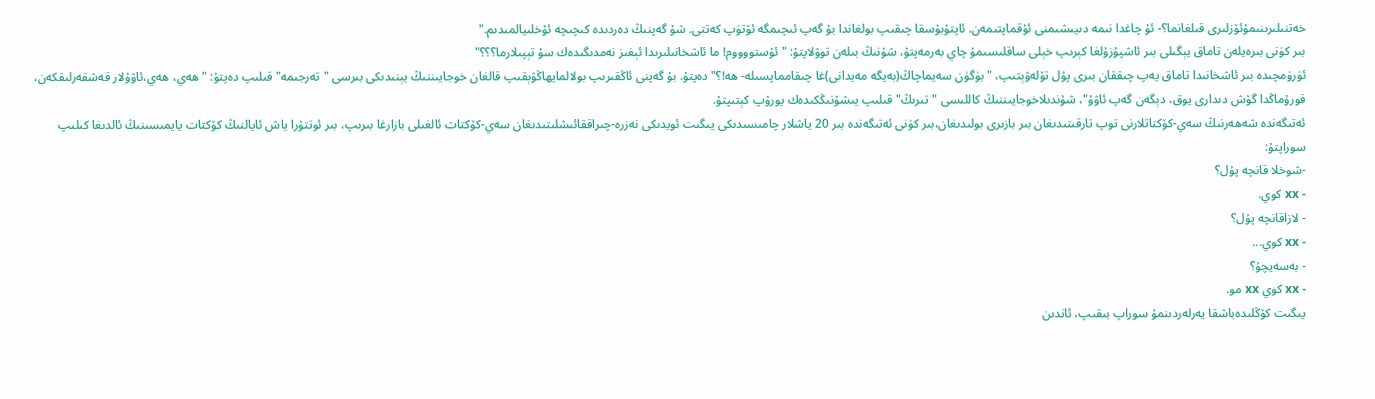خەتنىلىرىنىمۇئۆزلىرى قىلغانما؟- ئۇ چاغدا نىمە دىيىشىمنى ئۇقماپتىمەن. ئاپتۇبۇسقا چىقىپ بولغاندا بۇ گەپ ئىچىمگە ئۆتۈپ كەتتى. شۇ گەپنىڭ دەردىدە كىچىچە ئۇخلىيالمىدىم."
بىر كۈنى بىرەيلەن تاماق يېگىلى بىر ئاشپۇزۇلغا كېرىپ خېلى ساقلىسىمۇ چاي بەرمەپتۇ، شۇنىڭ بىلەن توۋلاپتۇ: " ئۇستووووم! ما ئاشخانىلىرىدا ئېغىز نەمدىگىدەك سۇ تېپىلارما؟؟؟"
ئۈرۈمچىدە بىر ئاشخانىدا تاماق يەپ چىققان بىرى پۇل تۆلەۋېتىپ، "بۈگۈن سەيماچاڭ(بەيگە مەيدانى)غا چىقامماپسىلە- ھە!؟" دەپتۇ. بۇ گەپنى ئاڭقىرىپ بولالمايھاڭۋېقىپ قالغان خوجايىننىڭ يېنىدىكى بىرسى "تەرجىمە" قىلىپ دەپتۇ: "ھەي، ھەي،ئاۋۇلار قەشقەرلىقكەن، قورۇماڭدا گۆش دىدارى يوق، دېگەن گەپ ئاۋۇ"، شۇندىلاخوجايىننىڭ كاللىسى "تىرىڭ" قىلىپ يىشۇنىڭكىدەك يورۇپ كېتىپتۇ.
ئەتىگەندە شەھەرنىڭ سەي-كۆكتاتلارنى توپ تارقىتىدىغان بىر بازىرى بولىدىغان،بىر كۈنى ئەتىگەندە بىر 20 ياشلار چامىسىدىكى يىگىت ئويدىكى نەزرە-چىراققائىشلىتىدىغان سەي-كۆكتات ئالغىلى بازارغا بىرىپ، بىر ئوتتۇرا ياش ئايالنىڭ كۆكتات يايمىسىنىڭ ئالدىغا كىلىپ سوراپتۇ:
-شوخلا قانچە پۇل؟
- xx كوي.
- لازاقانچە پۇل؟
- xx كوي...
- بەسەيچۇ؟
- xx كوي xx مو.
يىگىت كۆڭلىدەباشقا يەرلەردىنمۇ سوراپ بىقىپ، ئاندىن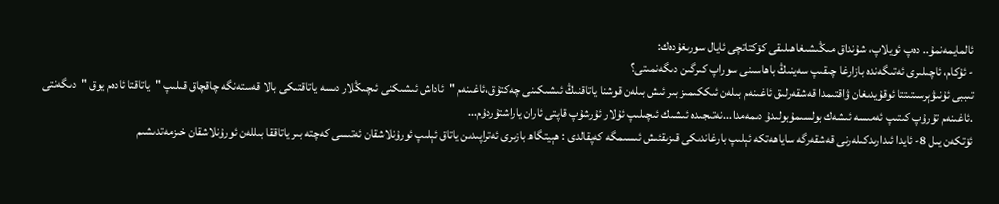ئالمايمەنمۇ.. دەپ ئويلاپ، شۇنداق مىڭىشىغاھىلىقى كۆكتاتچى ئايال سورىغۇدەك:
- ئۇكام، ئاچىلىرى ئەتىگەندە بازارغا چىقىپ سەينىڭ باھاسىنى سوراپ كىرگىن دىگەنمىتى؟
تىببى ئۇنىۋېرسىتىتتا ئوقۇيدىغان ۋاقتىمدا قەشقەرلىق ئاغىنەم بىلەن ئىككىمىز بىر ئىش بىلەن قوشنا ياتاقنىڭ ئىشىكىنى چەكتۇق،ئاغىنەم "ئاداش ئىشىكنى ئىچىڭلار دىسە ياتاقتىكى بالا قەستەنگە چاقچاق قىلىپ "ياتاقتا ئادەم يوق "دىگەنتى .ئاغىنەم تۇرۇپ كىتىپ ئەمىسە ئىشەك بولسىمۇبولىدۇ دىمەمدا...نەتىجىدە ئىشىك ئىچىلىپ ئۇلار ئۇرشۇپ قاپتى ئاران ياراشتۇردۇم...
ئۆتكەن يىل 8- ئايدا ئىدارىدكىلەرنى قەشقەرگە ساياھەتكە ئېلىپ بارغاندىكى قىزىقئىش ئىسىمگە كەپقالدى : ھېيتگاھ بازىرى ئەتراپىدىن ياتاق ئېلىپ ئورۇنلاشقان ئەتىسى كەچتە بىر ياتاققا بىللەن ئورۇنلاشقان خىزمەتدىشىم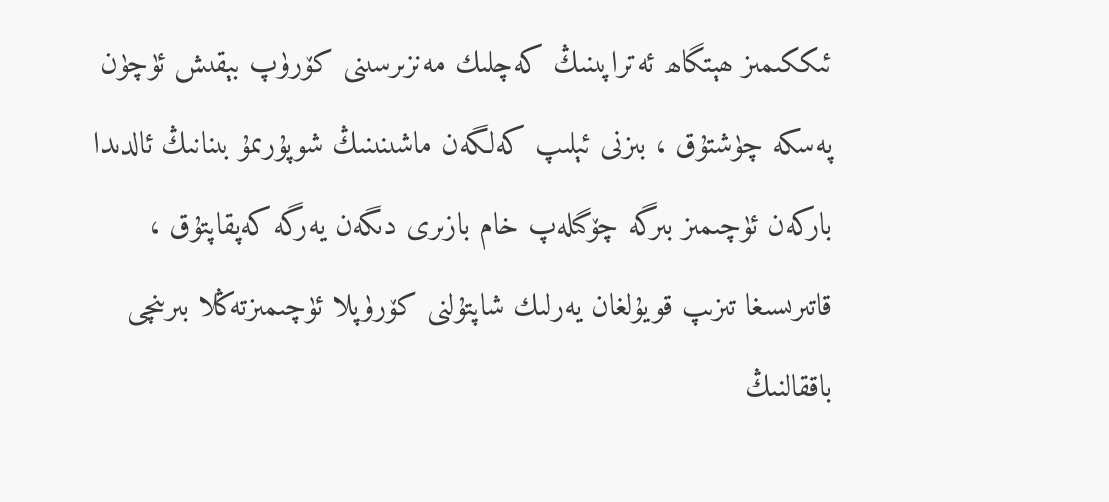ئىككىمىز ھېتگاھ ئەتراپىنىڭ كەچلىك مەنزىرسىنى كۆرۈپ بېقىش ئۈچۈن پەسكە چۈشتۇق ، بىزنى ئېلىپ كەلگەن ماشىنىنىڭ شوپۇرىمۇ بىنانىڭ ئالدىدا باركەن ئۈچىمىز بىرگە چۆگىلەپ خام بازىرى دىگەن يەرگە كەپقاپتۇق ، قاتىرىسىغا تىزىپ قويۇلغان يەرلىك شاپتۇلنى كۆرۈپلا ئۈچىمىزتەڭلا بىرىنچى باققالنىڭ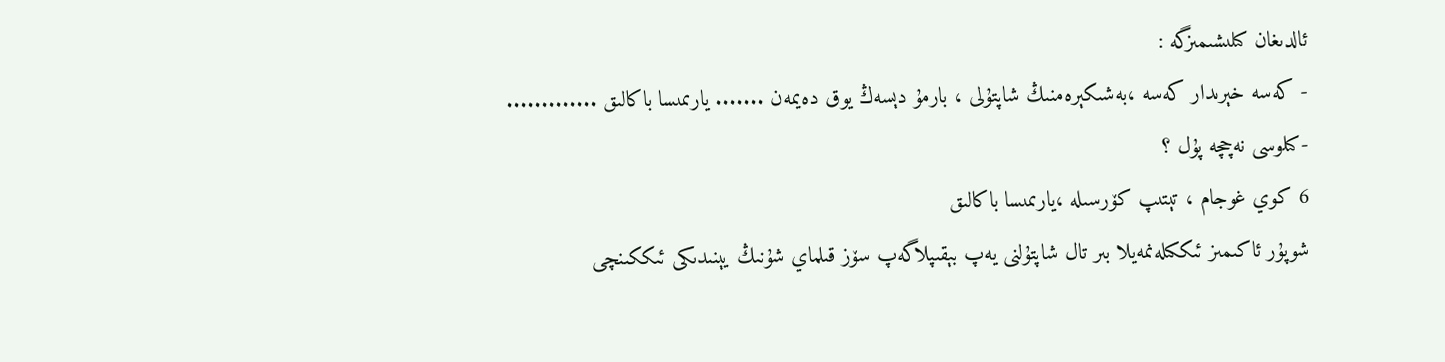ئالدىغان كىلىشىمىزگە :
- كەسە خېرىدار كەسە ،بەشىكېرەمنىڭ شاپتۇلى ، بارمۇ دېسەڭ يوق دەيمەن ....... يارىمىسا باكالىق .............
-كىلوسى نەچچە پۇل ؟
6 كوي غوجام ، تېتىپ كۆرسىلە ،يارىمىسا باكالىق
شوپۇر ئاكىمىز ئىككىلەنمەيلا بىر تال شاپتۇلنى يەپ بېقىپلاگەپ سۆز قىلماي شۇنىڭ يېنىدىكى ئىككىنچى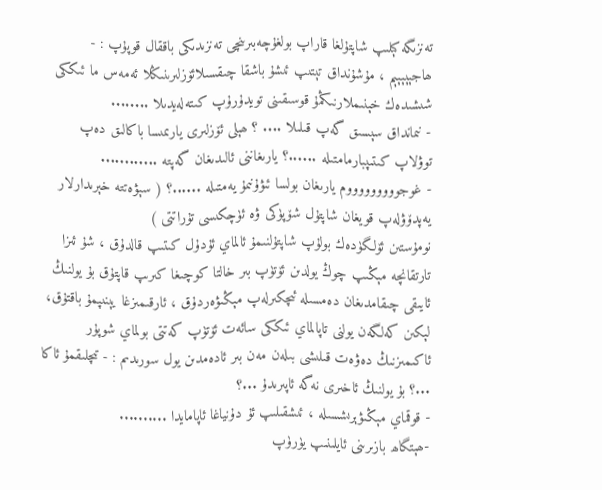تەنزىگە كېلىپ شاپتۇلغا قاراپ بولغۇچەبىرىنچى تەنزىدىكى باققال قوپۇپ : - ھاجېېېېېم ، مۇشۇنداق تېتىپ ئىشۇ باشقا چىقسىلائۆزلىرىنىڭلا ئەمەس ما ئىككى شىشىدەك خېنىملارنىڭمۇ قوسىقىنى تويدۇرۇپ كىتەلەيدىلا ........
- نىمانداق سېسىق گەپ قىلىلا .... ؟ ھېلى ئۆزلىرى يارىمىسا باكالىق دەپ توۋلاپ كىتىپبارمامتىلە ......؟ يارىغاننى ئالىدىغان گەپتە ............
- غوجوووووووووم يارىغان بولسا ئىۋۇنىمۇ يەمتىلە ......؟ ( سېۋەتتە خېرىدارلار يەپدۆۋلەپ قويغان شاپتۇل شۆپۈكى ۋە ئۈچكىسى تۇراتتى )
نومۇستىن ئۆلگۈدەك بولۇپ شاپتۇلنىمۇ ئالماي ئۇدۇل كىتىپ قالدۇق ، شۇ ئىزا تارتقانچە مېڭىپ چوڭ يولدىن ئۆتۈپ بىر خالتا كوچىغا كىرىپ قاپتۇق بۇ يولنىڭ ئايىقى چىقامدىغان دەمسىلە ئىچكىرلەپ مېڭىۋەردۇق ، ئارقىمىزغا يېنىپمۇ باقتۇق، لېكىن كەلگەن يولنى تاپالماي ئىككى سائەت ئۆتۈپ كەتتى بولماي شوپۇر ئاكىمىزنىڭ دەۋەت قىلىشى بىلەن مەن بىر ئادەمدىن يول سورىدىم : - تىچلىقمۇ ئاكا ...؟ بۇ يولنىڭ ئاخىرى نەگە ئاپىرىدۇ ...؟
- قوقماي مېڭىۋېرىشسىلە ، ئىشقىلىپ ئۇ دۇنياغا ئاپامايدا ..........
-ھېتگاھ بازىرىنى ئايلىنىپ يۈرۈپ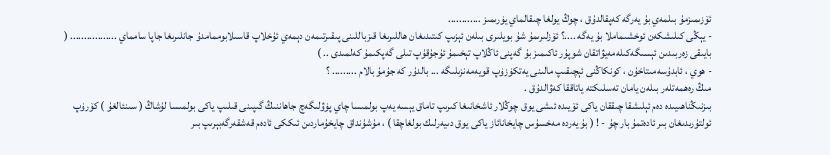ئۆزىمىزمۇ بىلمەي بۇ يەرگە كەپقالدۇق ، چوڭ يولغا چىقالماي يۈرىمىز ............
- يېڭى كىلىشكەن ئوخشىماملا بۇ يەگە ....؟ ئۆزلىرىمۇ شۇ بويلىرى بىلەن ئېزىپ كىتىدىغان ھاللىرىغا قىزباللىنى پىقىرتىمەن دېمەي ئۇخلاپ قاسىلابوممامدۇ جانلىرىغا جاپا سامماي ................. ( بايىقى زەربىدىن ئېسىگەكىلەمەيۋاتقان شوپۇر ئاكىمىز بۇ گەپنى ئاڭلاپ تېخىمۇ ئۇجۇقۇپ تىلى گەپكىمۇ كەلمىدى .. )
- ھوي ، ئابدۇسەمىتاخۇن ، كونكاڭنى ئېچىقىپ مالىنى يەتكۈزۈپ قويەمەنزىلىگە ... بالدۇر كە جۇمۇ بالام ......... ؟
مىڭ رەھمەتلەر بىلەن يامان تەسلىكتە ياتاققا كەۋالدۇق .
بىزنىڭناھىيىدە دەم ئېلىشقا چىققان ياكى ئۆيىدە ئىشى يوق چوڭلار ئاشخانىغا كىرىپ تاماق يېسە يەپ بولمىسا چاي پۈۋلىگەچ جاھاننىڭ گىپىنى قىلىپ ياكى بولمىسا لۇشاڭ ( سىنئالغۇ ) كۆرۈپ ئولتۇرىدىغان بىر ئادەتمۇ بار چۇ - ! ( بۇ يەردە مەخسۇس چايخانائاز ياكى يوق دىيەرلىك بولغاچقا ) ، مۇشۇنداق چايخۇماردىن ئىككى ئادەم قەشقەرگەبېرىپ بىر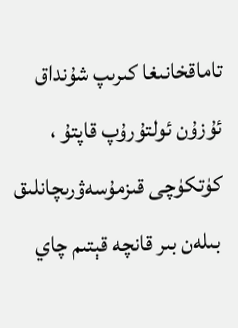تاماقخانىغا كىرىپ شۇنداق ئۇزۇن ئولتۇرۇپ قاپتۇ ، كۈتكۈچى قىزمۇسەۋرىچانلىق بىلەن بىر قانچە قېتىم چاي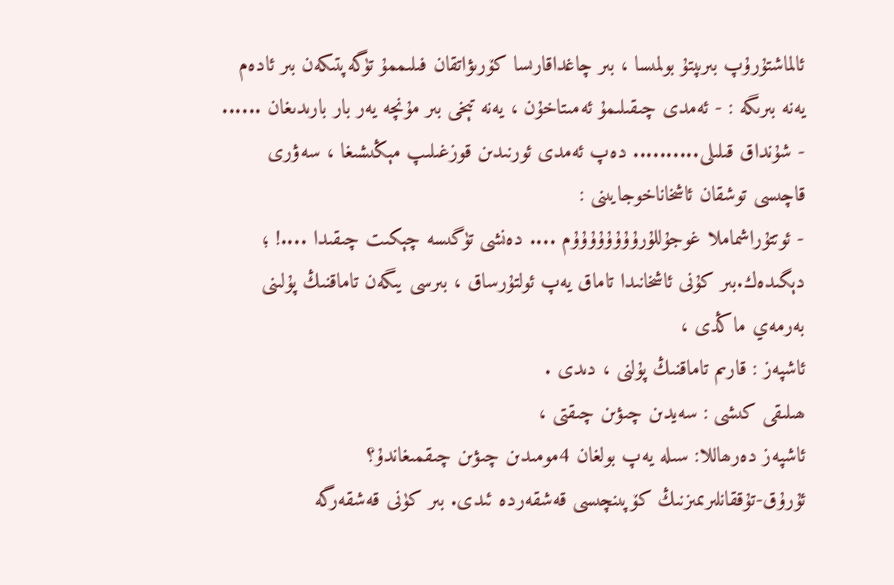ئالماشتۇرۇپ بىرىپتۇ بولمىسا ، بىر چاغداقارىسا كۆرىۋاتقان فىلىممۇ تۈگەپتىكەن بىر ئادەم يەنە بىرىگە : - ئەمدى چىقىلىمۇ ئەمىتاخۇن ، يەنە تېخى بىر مۇنچە يەر بار بارىدىغان ......
- شۇنداق قىلىلى.......... دەپ ئەمدى ئورنىدىن قوزغىلىپ مېڭىشىغا ، سەۋرى قاچىسى توشقان ئاشخاناخوجايىنى :
- ئوتتۇراشماملا غوجۇللۇرۇۇۇۇۇۇۇۇم .... دەنشى تۈگىسە چېكىت چىقىدا ....! ؛ دېگىدەك.بىر كۇنى ئاشخانىدا تاماق يەپ ئولتۇرساق ، بىرسى يىگەن تاماقنىڭ پۇلىنى بەرمەي ماڭدى ،
ئاشپەز : قارىم تاماقنىڭ پۇلنى ، دىدى .
ھىلىقى كىشى : سەيدىن چىۋىن چىقتى ،
ئاشپەز دەرھاللا: سىلە يەپ بولغان 4مومىدىن چىۋىن چىقمىغاندۇ؟
ئۇرۇق-تۇققانلىرىمىزنىڭ كۆپىنچىسى قەشقەردە ئىدى. بىر كۈنى قەشقەرگە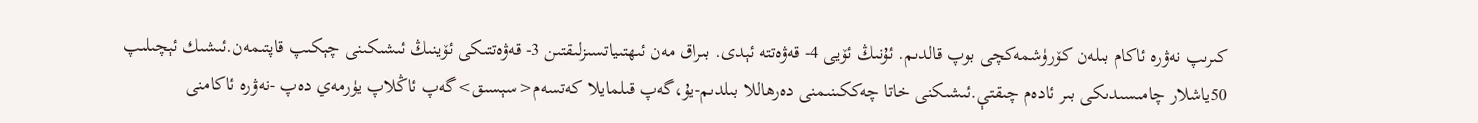كىرىپ نەۋرە ئاكام بىلەن كۆرۈشمەكچى بوپ قالدىم. ئۇنىڭ ئۆيى 4- قەۋەتتە ئېدى. بىراق مەن ئىھتىياتسىزلىقتىن 3- قەۋەتتىكى ئۆينىڭ ئىشىكىنى چېكىپ قاپتىمەن.ئىشىك ئېچىلىپ 50ياشلار چامىسىدىكى بىر ئادەم چىقتې.ئىشىكنى خاتا چەككىنىمنى دەرھاللا بىلدىم-يۇ،گەپ قىلمايلا كەتسەم<سېسىق>گەپ ئاڭلاپ يۈرمەي دەپ -نەۋرە ئاكامنى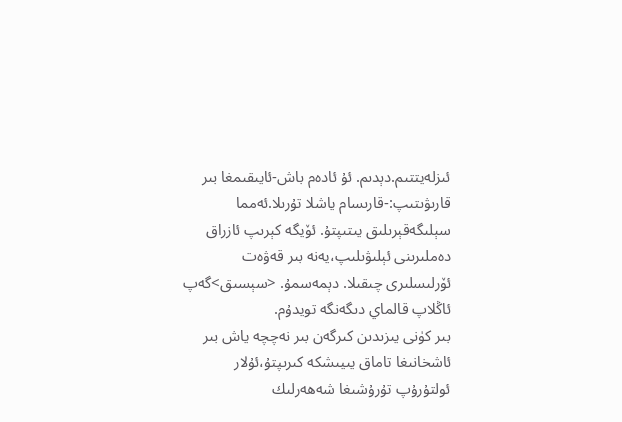ئىزلەيتتىم.دېدىم. ئۇ ئادەم باش-ئايىقىمغا بىر قارىۋىتىپ:-قارىسام ياشلا تۇرىلا.ئەمما سېلىگەقېرىلىق يىتىپتۇ. ئۆيگە كېرىپ ئازراق دەملىرىنى ئېلىۋىلىپ،يەنە بىر قەۋەت ئۆرلىسلىرى چىقىلا. دېمەسمۇ. <سېسىق>گەپ ئاڭلاپ قالماي دىگەنگە تويدۇم.
بىر كۈنى يىزىدىن كىرگەن بىر نەچچە ياش بىر ئاشخانىغا تاماق يىيىشكە كىرىپتۇ،ئۇلار ئولتۇرۇپ تۇرۇشىغا شەھەرلىك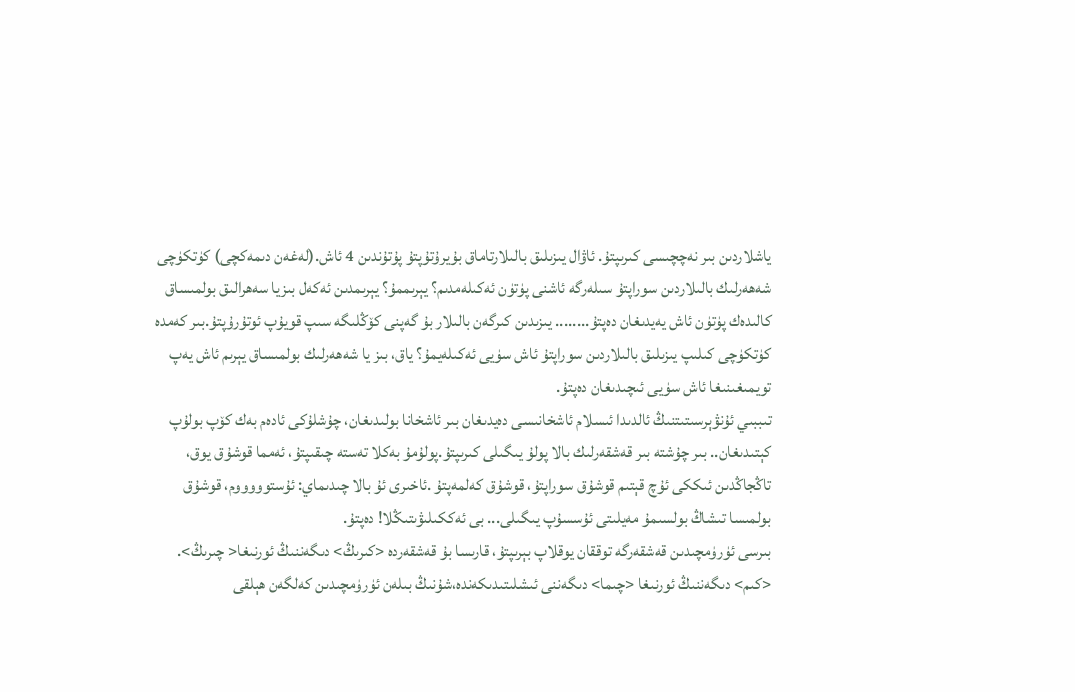ياشلاردىن بىر نەچچىسى كىرىپتۇ. ئاۋال يىزىلىق بالىلارتاماق بۇيرۇتۇپتۇ پۇتۇندىن 4 ئاش.(لەغەن دىمەكچى) كۈتكۈچى شەھەرلىك بالىلاردىن سوراپتۇ سىلەرگە ئاشنى پۈتۈن ئەكىلەمدىم؟ يېرىممۇ؟ يېرىمدىن ئەكەل بىزيا سەھرالىق بولمىساق كالىدەك پۈتۈن ئاش يەيدىغان دەپتۇ........ يىزىدىن كىرگەن بالىلار بۇ گەپنى كۆڭلىگە سىپ قويۇپ ئوتۇرۇپتۇ.بىر كەمدە كۈتكۈچى كىلىپ يىزىلىق بالىلاردىن سوراپتۇ ئاش سۈيى ئەكىلەيمۇ؟ ياق، بىز يا شەھەرلىك بولمىساق يېرىم ئاش يەپ تويمىغىنىغا ئاش سۈيى ئىچىدىغان دەپتۇ.
تىببىي ئۇنۋېرسىتىتنىڭ ئالدىدا ئىسلام ئاشخانىسى دەيدىغان بىر ئاشخانا بولىدىغان، چۇشلۇكى ئادەم بەك كۆپ بولۇپ كېتىدىغان.. بىر چۇشتە بىر قەشقەرلىك بالا پولۇ يىگىلى كىرىپتۇ.پولۇمۇ بەكلا تەستە چىقىپتۇ، ئەمما قوشۇق يوق، تاڭجاڭدىن ئىككى ئۇچ قېتىم قوشۇق سوراپتۇ، قوشۇق كەلمەپتۇ .ئاخىرى ئۇ بالا چىدىماي: ئۇستوووووم، قوشۇق بولمىسا تىشاڭ بولسىمۇ مەيلىتى ئۇسسۇپ يىگىلى... بى ئەككىلىۋىتىڭلا! دەپتۇ.
بىرسى ئۈرۈمچىدىن قەشقەرگە توققان يوقلاپ بېرىپتۇ، قارىسا بۇ قەشقەردە <كىرىڭ> دىگەننىڭ ئورنىغا< چىرىڭ>. <كىم> دىگەننىڭ ئورنىغا <چىما> دىگەننى ئىشلىتىدىكەندە،شۇنىڭ بىلەن ئۈرۈمچىدىن كەلگەن ھېلقى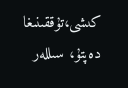كىشى،تۇققىنىغا دەپتۇ، سىللەر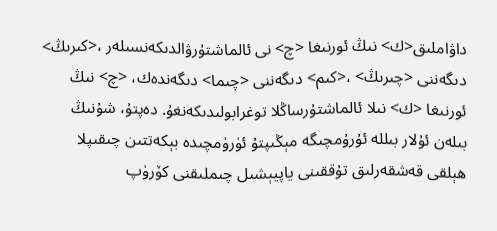داۋاملىق<ك> نىڭ ئورنىغا <چ> نى ئالماشتۇرۋالدىكەنسىلەر ،<كىرىڭ> دىگەننى <چىرىڭ> ،<كىم> دىگەننى <چىما> دىگەندەك، <چ> نىڭ ئورنىغا <ك> نىلا ئالماشتۇرساڭلا توغرابولىدىكەنغۇ. دەپتۇ، شۇنىڭ بىلەن ئۇلار بىللە ئۇرۇمچىگە مېڭىپتۇ ئۈرۈمچىدە بېكەتتىن چىقىپلا ھېلقى قەشقەرلىق تۇققىنى ياپيېشىل چىملىقنى كۆرۈپ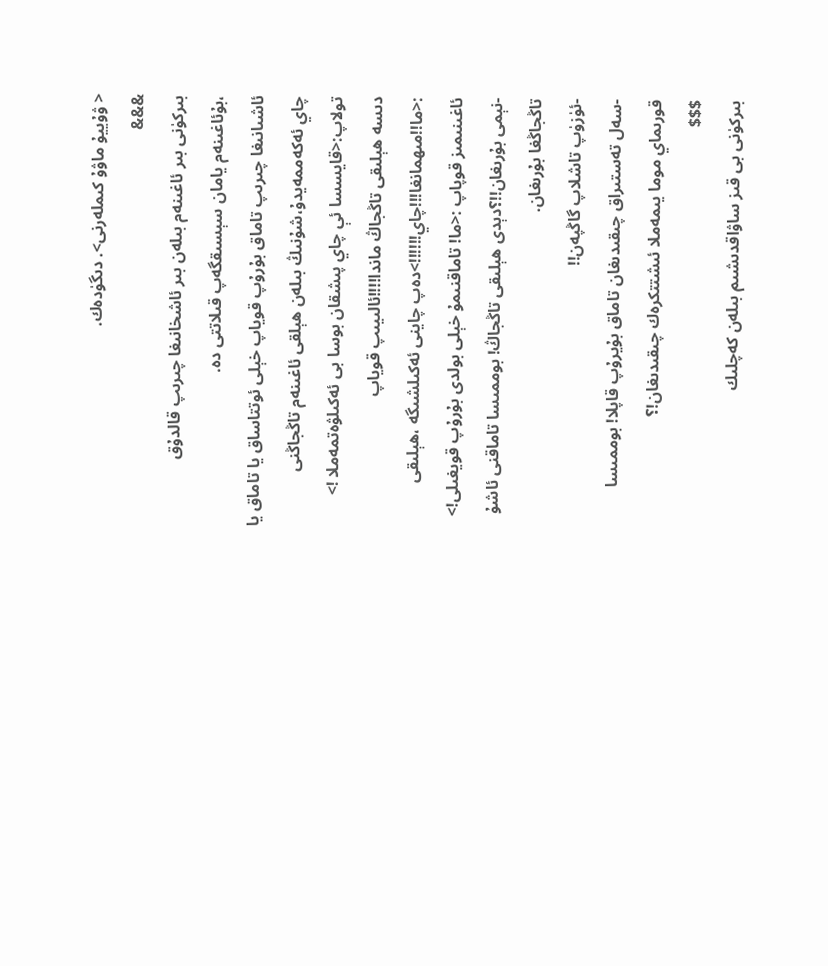< ۋۇييۇ ماۋۇ كىملەرنى>. دىگۈدەك.
&&&
بىركۈنى بىر ئاغىنەم بىلەن بىر ئاشخانىغا چىرىپ قالدۇق ،بۇئاغىنەم يامان سېسىقگەپ قىلاتتى دە.
ئاشىانىغا چىرىپ تاماق بۇرۇپ قوياپ خېلى ئوتتاساق يا تاماق يا چاي ئەكەممەيدۇ،شۇنىڭ بىلەن ھېلقى ئاغىنەم تاڭجاڭنى تولاپ:<قايسسا ئې چاي پىشقان بوسا بى ئەكىلۋەتمەملا !> دىسە ھېلىقى تاڭجاڭ ماندا!!!!ئالىيىپ قوياپ :<ما!!مىھمانغا!!!چاي!!!!!!>دەپ چاينى ئەكىلشىگە ،ھېلىقى ئاغىنىمىز قوپاپ :<ما! تاماقنىمۇ خېلى بولدى بۇرۇپ قويغىلى!>
-نېمى بۇرىغان!!؟دېدى ھېلىقى تاڭجاڭ! بوممىسا تاماقنى ئاشۇ تاڭجاڭغا بۇرىغان.
-ئۈزۈپ تاشلاپ گاڭپەن!!
-سەل تەستىراق چىقىدىغان تاماق بۇيرۇپ قاپلا! بوممىسا قورىماي موما يىمەملا ئىشتتكرەك چىقىدىغان!؟
$$$
بىركۈنى بى قىز ساۋاقدىشىم بىلەن كەچلىك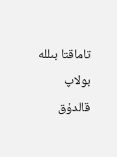تاماقتا بىللە بولاپ قالدۇق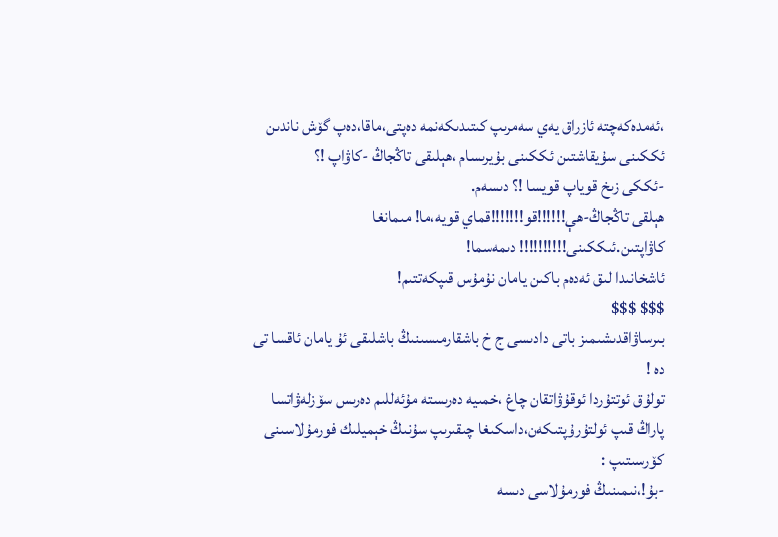،ئەمدەكەچتە ئازراق يەي سەمرىپ كىتىدىكەنمە دەپتى،ماقا،دەپ گۆش ناندىن ئككىنى سۇيقاشتىن ئككىنى بۇيرىسام ،ھېلىقى تاڭجاڭ -كاۋاپ !؟
-ئككى زىخ قوياپ قويسا !؟ دىسەم.
ھېلقى تاڭجاڭ-ھې!!!!!!قو!!!!!!!قماي قويە،ما! مىمانغا كاۋاپتىن.ئىككىنى!!!!!!!!!! دىمەسما!
ئاشخانىدا لىق ئەدەم باكىن يامان نۇمۇس قىپكەتتىم!
$$$ $$$
بىرساۋاقدىشىمىز باتى دادىسى ج خ باشقارمىسىنىڭ باشلىقى ئۇ يامان ئاقسا تى دە !
تولۇق ئوتتۇردا ئوقۇۋاتقان چاغ ،خمىيە دەرىستە مۇئەللىم دەرىس سۆزلەۋاتسا پاراڭ قىپ ئولتۇرۇپتىكەن،داسكىغا چىقىرىپ سۇنىڭ خېميلىك فورمۇلاسىنى كۆرسىتىپ :
-بۇ!،نىمىنىڭ فورمۇلاسى دىسە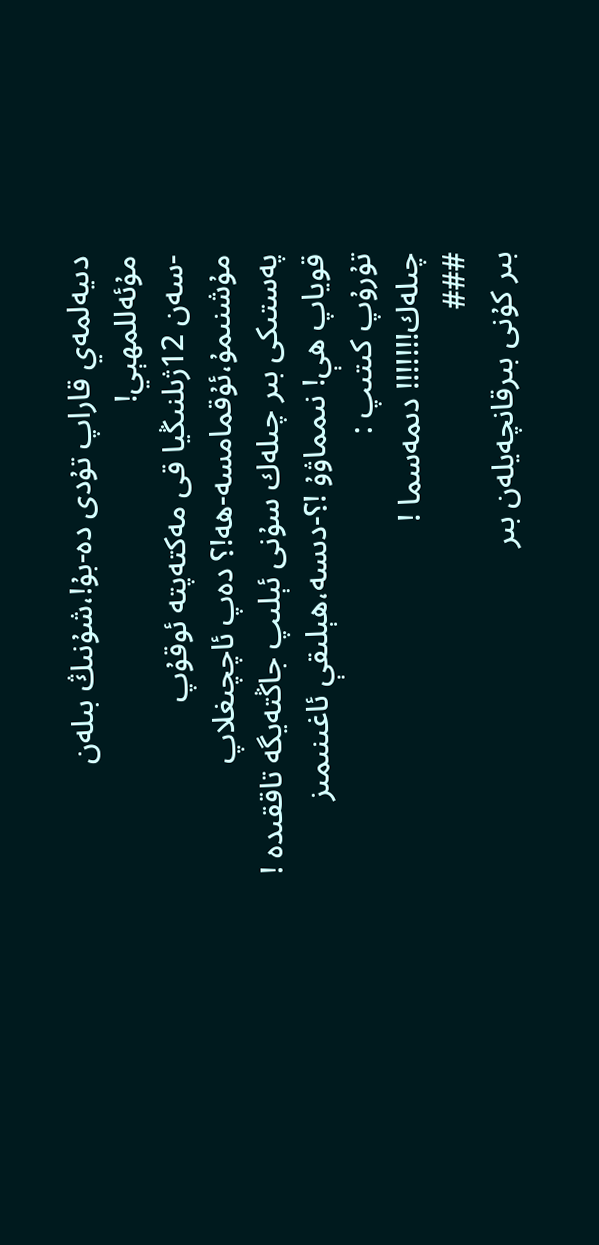دىيەلمەي قاراپ تۇدى دە-بۇ!،شۇنىڭ بىلەن مۇئەللمھېي!
-سەن 12ژىلنىڭيا قى مەكتەپتە ئوقۇپ مۇشنىمۇ،ئۇقمامسە-ھە!؟ دەپ ئاچچىغلاپ پەستىكى بىر چىلەك سۇنى ئېلىپ جاڭتەيگە تاققىدە ! قوياپ ھې! نىمماۋۇ !؟-دىسە،ھېلىقې ئاغىنىمىز تۇرۇپ كىتىپ :
چىلەك!!!!!!! دىمەسما !
###
بىر كۇنى بىرقانچەيلەن بىر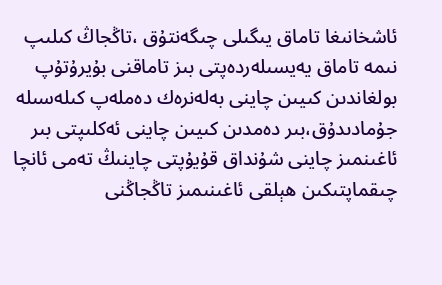ئاشخانىغا تاماق يىگىلى چىگەنتۇق ،تاڭجاڭ كىلىپ نىمە تاماق يەيسىلەردەپتى بىز تاماقنى بۇيرۇتۇپ بولغاندىن كىيىن چاينى بەلەنرەك دەملەپ كىلەسىلە جۇمادىدۇق،بىر دەمدىن كىيىن چاينى ئەكلىپتى بىر ئاغىنمىز چاينى شۇنداق قۇيۇپتى چاينىڭ تەمى ئانچا چىقماپتىكىن ھېلقى ئاغىنىمىز تاڭجاڭنى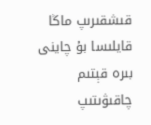قىشقىرىپ ماڭا قايلىسا بۇ چاينى بىرە قېتىم چاقىۋىتىپ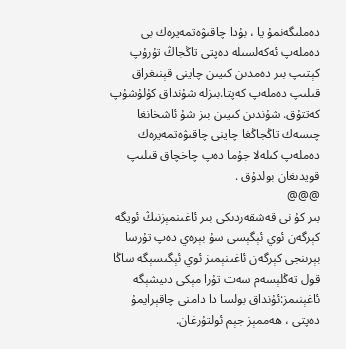دەملىگەنمۇ يا ، بۇدا چاقىۋەتمەيرەك بى دەملەپ ئەكەلسىلە دەپتى تاڭجاڭ تۇرۇپ كېتىپ بىر دەمدىن كىيىن چاينى قېنىغراق قىلىپ دەملەپ كەپتا.بىزلە شۇنداق كۇلۇشۇپ كەتتۇق. شۇندىن كىيىن بىز شۇ ئاشخانغا چىسەك تاڭجاڭغا چاينى چاقىۋەتمەيرەك دەملەپ كىلەلا جۇما دەپ چاخچاق قىلىپ قويدىغان بولدۇق .
@@@
بىر كۇ نى قەشقەردىكى بىر ئاغىنمېزنىڭ ئويگە كېرگەن ئوي ئېگېسى سۇ بېرەي دەپ تۇرسا بېرىنجى كېرگەن ئاغىنېمىز ئوي ئېگىسېگە ساڭا قول تەڭلېسەم سەت تۇرا مېكى دىيشېگە ئاغېنىمز:ئۇنداق بولسا دا دامنى چاقېرايمۇ دەپتى ، ھەممېز جېم ئولتۇرغان.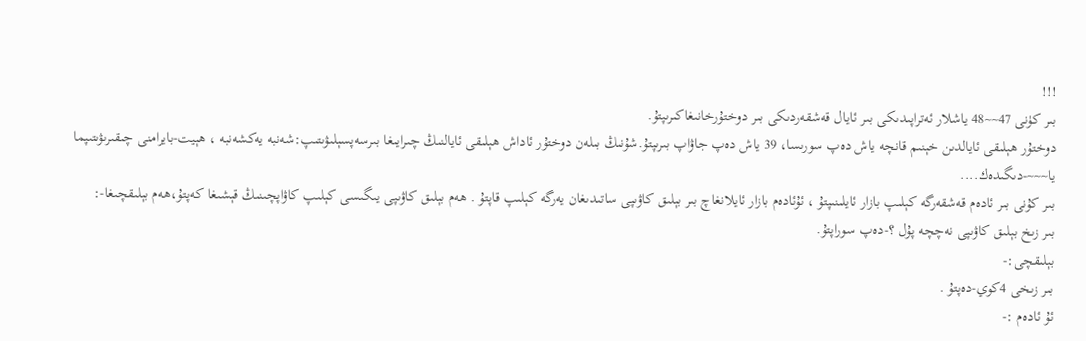!!!
بىر كۈنى 47~~48 ياشلار ئەتراپىدىكى بىر ئايال قەشقەردىكى بىر دوختۇرخانىغاكىرىپتۇ.
دوختۇر ھېلىقى ئايالدىن خېنىم قانچە ياش دەپ سورىسا، 39 ياش دەپ جاۋاپ بىرىپتۇ.شۇنىڭ بىلەن دوختۇر ئاداش ھېلىقى ئايالنىڭ چىرايىغا بىرسەپسېلىۋىتىپ:شەنبە يەكشەنبە ، ھېيت-بايرامنى چىقىرىۋىتىپما يا~~~-دىگىدەك....
بىر كۇنى بىر ئادەم قەشقەرگە كېلىپ بازار ئايلىنىپتۇ ، ئۇئادەم بازار ئايلانغاچ بىر بېلىق كاۋىپى ساتىدىغان يەرگە كېلىپ قاپتۇ . ھەم بېلىق كاۋىپى يىگىسى كېلىپ كاۋاپچىنىڭ قېشىغا كەپتۇ،ھەم بېلىقچىغا-:
بىر زىخ بېلىق كاۋىپى نەچچە پۇل ؟-دەپ سوراپتۇ.
بېلىقچى:-
بىر زىخى 4كوي-دەپتۇ .
ئۇ ئادەم :-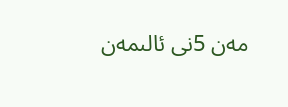مەن 5نى ئالىمەن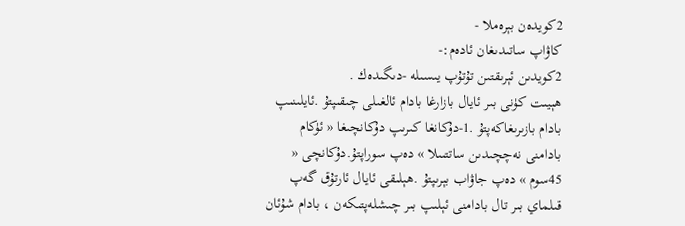2كويدەن بېرەملا -
كاۋاپ ساتىدىغان ئادەم:-
2كويدىن ئېرىقتىن تۇتۇپ يىسىلە -دىگىدەك .
ھېيىت كۈنى بىر ئايال بازارغا بادام ئالغىلى چىقىپتۇ .ئايلىنىپ بادام بازىرىغاكەپتۇ .1-دۇكانغا كىرىپ دۇكانچىغا « ئۈكام بادامنى نەچچىدىن ساتتىىلا » دەپ سوراپتۇ.دۇكانچى « 45سوم » دەپ جاۋاب بېرىپتۇ .ھېلىقى ئايال ئارتۇق گەپ قىلماي بىر تال بادامنى ئېلىپ بىر چىشلەپتىكەن ، بادام شۇئان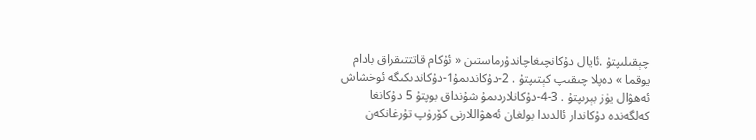چېقىلىپتۇ .ئايال دۇكانچىغاچاندۇرماستىن « ئۇكام قاتتتىقراق بادام يوقما » دەپلا چىقىپ كېتىپتۇ . 2-دۇكاندىمۇ1-دۇكاندىكىگە ئوخشاش ئەھۋال يۈز بېرىپتۇ . 3-4-دۇكانلاردىمۇ شۇنداق بوپتۇ 5 دۇكانغا كەلگەندە دۇكاندار ئالدىدا بولغان ئەھۋاللارنى كۆرۈپ تۇرغانكەن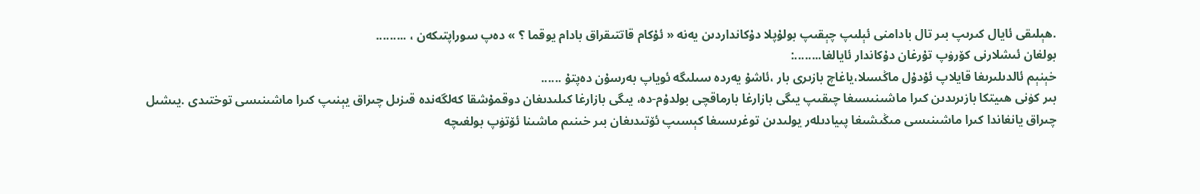.ھېلىقى ئايال كىرىپ بىر تال بادامنى ئېلىپ چېقىپ بولۇپلا دۇكانداردىن يەنە « ئۇكام قاتتىقراق بادام يوقما ؟ » دەپ سوراپتىكەن ، .........
بولغان ئىشلارنى كۆرۈپ تۇرغان دۇكاندار ئايالغا........:
خېنېم ئالدىلىرىغا قايلاپ ئۇدۇل ماڭسىلا،ياغاچ بازىرى بار ،ئاشۇ يەردە سىلىگە ئوياپ بەرسۇن دەپتۇ ......
بىر كۈنى ھىيتكا بازىرىدىن كىرا ماشىنىسىغا چىقىپ يىگى بازارغا بارماقچى بولدۇم-دە، يىگى بازارغا كىلىدىغان دوقمۇشقا كەلگەندە قىزىل چىراق يېنىپ كىرا ماشىنىسى توختىدى .يىشىل چىراق يانغاندا كىرا ماشىنىسى مىڭىشىغا پىيادىلەر يولىدىن توغرىسىغا كېسىپ ئۆتىدىغان بىر خىنىم ماشىنا ئۆتۈپ بولغىچە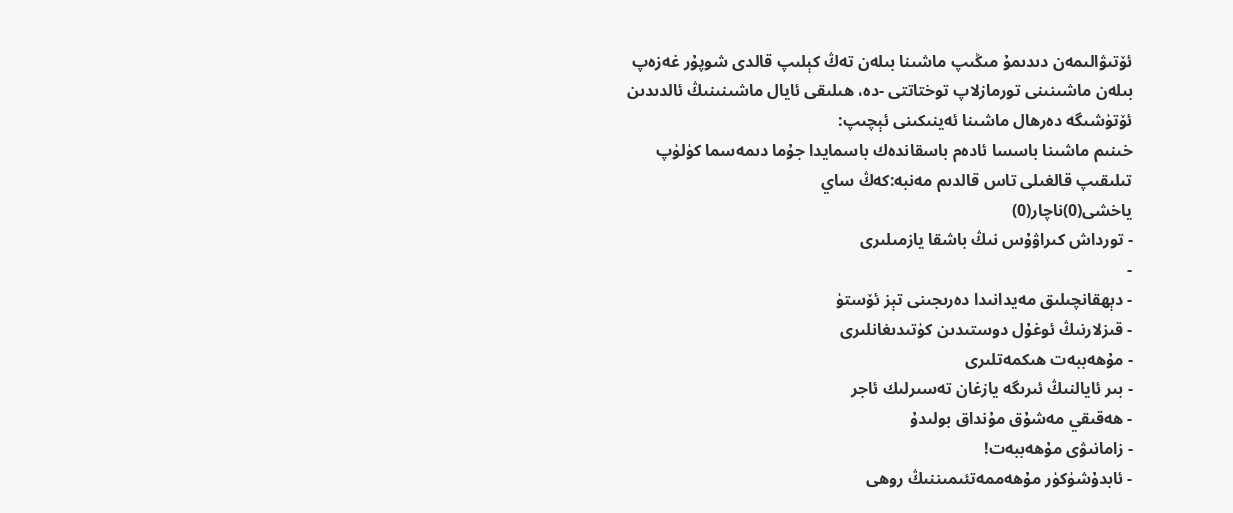ئۆتىۋالىمەن دىدىمۇ مىڭىپ ماشىنا بىلەن تەڭ كېلىپ قالدى شوپۇر غەزەپ بىلەن ماشىنىنى تورمازلاپ توختاتتى -دە، ھىلىقى ئايال ماشىنىنىڭ ئالدىدىن ئۆتۈشىگە دەرھال ماشىنا ئەينىكىنى ئېچىپ:
خىنىم ماشىنا باسسا ئادەم باسقاندەك باسمايدا جۇما دىمەسما كۈلۈپ تىلىقىپ قالغىلى تاس قالدىم مەنبە:كەڭ ساي
ياخشى(0)ناچار(0)
- تورداش كىراۋۇس نىڭ باشقا يازمىلىرى
-
- دېھقانچىلىق مەيدانىدا دەرىجىنى تېز ئۆستۈ
- قىزلارنىڭ ئوغۇل دوستىدىن كۈتىدىغانلىرى
- مۇھەببەت ھىكمەتلىرى
- بىر ئايالنىڭ ئىرىگە يازغان تەسىرلىك ئاجر
- ھەقىقي مەشۇق مۇنداق بولىدۇ
- زامانىۋى مۇھەببەت!
- ئابدۇشۈكۈر مۇھەممەتئىمىننىڭ روھى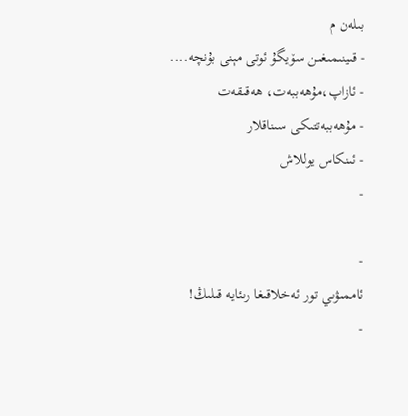بىلەن م
- قىينىمىغىن سۆيگۇ ئوتى مېنى بۇنچە....
- ئازاپ،مۇھەببەت، ھەقىقەت
- مۇھەببەتتىكى سىناقلار
- ئىنكاس يوللاش
-

-
ئاممىۋىي تور ئەخلاقىغا رىئايە قىلىڭ!
-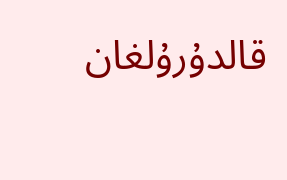قالدۇرۇلغان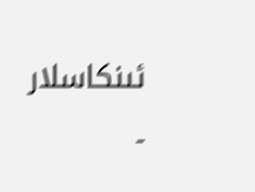ئىنكاسلار
-